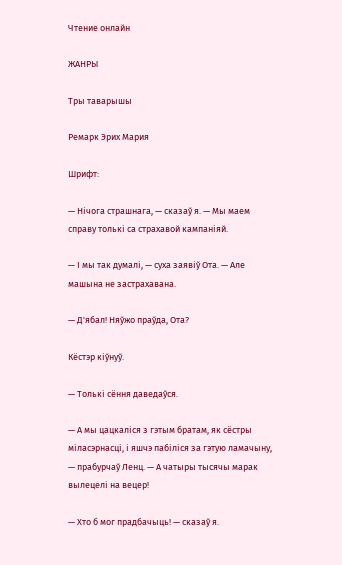Чтение онлайн

ЖАНРЫ

Тры таварышы

Ремарк Эрих Мария

Шрифт:

— Нічога страшнага, — сказаў я. — Мы маем справу толькі са страхавой кампаніяй.

— І мы так думалі, — суха заявіў Ота. — Але машына не застрахавана.

— Д'ябал! Няўжо праўда, Ота?

Кёстэр кіўнуў.

— Толькі сёння даведаўся.

— А мы цацкаліся з гэтым братам, як сёстры міласэрнасці, і яшчэ пабіліся за гэтую ламачыну, — прабурчаў Ленц. — А чатыры тысячы марак вылецелі на вецер!

— Хто б мог прадбачыць! — сказаў я.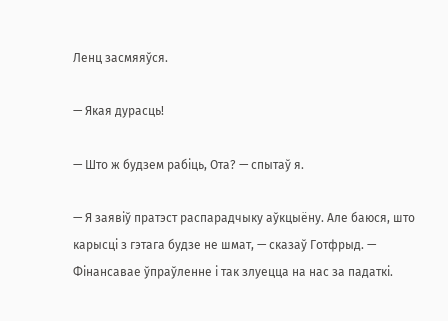Ленц засмяяўся.

— Якая дурасць!

— Што ж будзем рабіць, Ота? — спытаў я.

— Я заявіў пратэст распарадчыку аўкцыёну. Але баюся, што карысці з гэтага будзе не шмат, — сказаў Готфрыд. — Фінансавае ўпраўленне і так злуецца на нас за падаткі.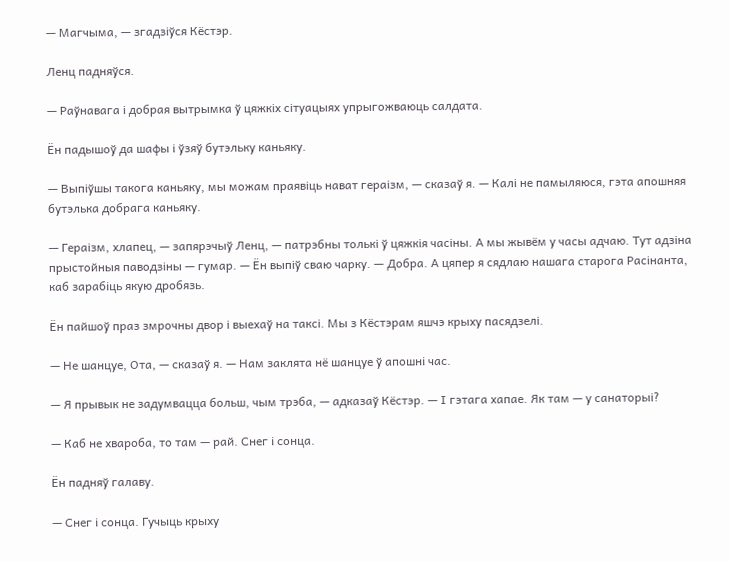— Магчыма, — згадзіўся Кёстэр.

Ленц падняўся.

— Раўнавага і добрая вытрымка ў цяжкіх сітуацыях упрыгожваюць салдата.

Ён падышоў да шафы і ўзяў бутэльку каньяку.

— Выпіўшы такога каньяку, мы можам праявіць нават гераізм, — сказаў я. — Калі не памыляюся, гэта апошняя бутэлька добрага каньяку.

— Гераізм, хлапец, — запярэчыў Ленц, — патрэбны толькі ў цяжкія часіны. А мы жывём у часы адчаю. Тут адзіна прыстойныя паводзіны — гумар. — Ён выпіў сваю чарку. — Добра. А цяпер я сядлаю нашага старога Расінанта, каб зарабіць якую дробязь.

Ён пайшоў праз змрочны двор і выехаў на таксі. Мы з Кёстэрам яшчэ крыху пасядзелі.

— Не шанцуе, Ота, — сказаў я. — Нам заклята нё шанцуе ў апошні час.

— Я прывык не задумвацца больш, чым трэба, — адказаў Кёстэр. — І гэтага хапае. Як там — у санаторыі?

— Каб не хвароба, то там — рай. Снег і сонца.

Ён падняў галаву.

— Снег і сонца. Гучыць крыху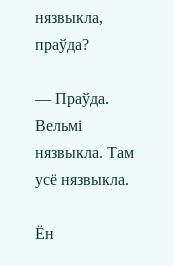нязвыкла, праўда?

— Праўда. Вельмі нязвыкла. Там усё нязвыкла.

Ён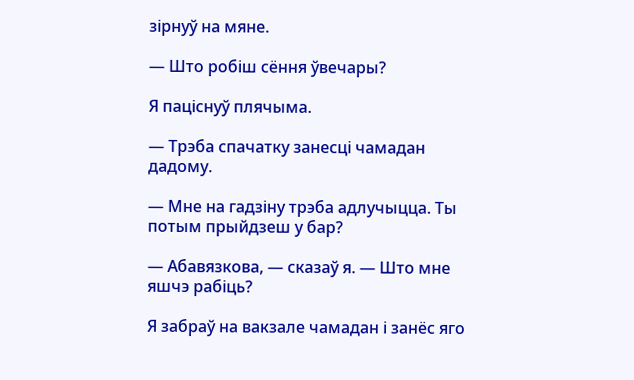зірнуў на мяне.

— Што робіш сёння ўвечары?

Я паціснуў плячыма.

— Трэба спачатку занесці чамадан дадому.

— Мне на гадзіну трэба адлучыцца. Ты потым прыйдзеш у бар?

— Абавязкова, — сказаў я. — Што мне яшчэ рабіць?

Я забраў на вакзале чамадан і занёс яго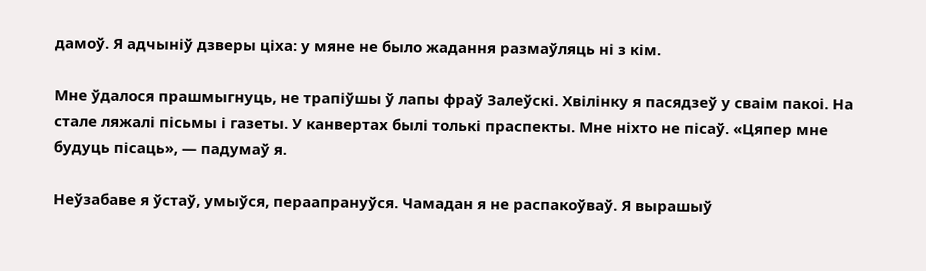дамоў. Я адчыніў дзверы ціха: у мяне не было жадання размаўляць ні з кім.

Мне ўдалося прашмыгнуць, не трапіўшы ў лапы фраў Залеўскі. Хвілінку я пасядзеў у сваім пакоі. На стале ляжалі пісьмы і газеты. У канвертах былі толькі праспекты. Мне ніхто не пісаў. «Цяпер мне будуць пісаць», — падумаў я.

Неўзабаве я ўстаў, умыўся, пераапрануўся. Чамадан я не распакоўваў. Я вырашыў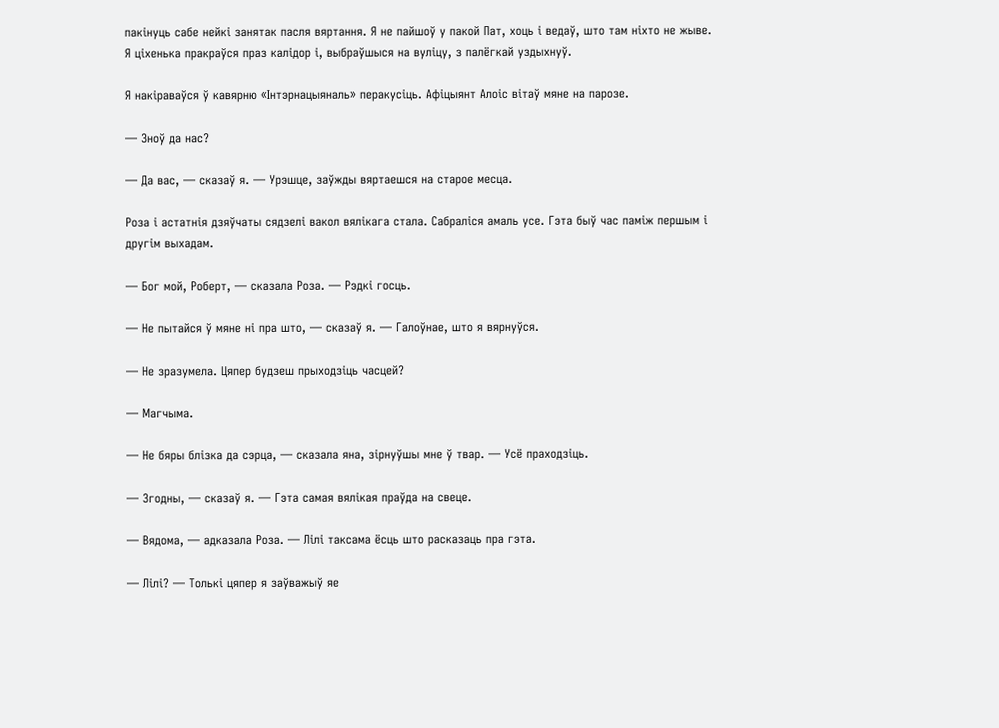пакінуць сабе нейкі занятак пасля вяртання. Я не пайшоў у пакой Пат, хоць і ведаў, што там ніхто не жыве. Я ціхенька пракраўся праз калідор і, выбраўшыся на вуліцу, з палёгкай уздыхнуў.

Я накіраваўся ў кавярню «Інтэрнацыяналь» перакусіць. Афіцыянт Алоіс вітаў мяне на парозе.

— Зноў да нас?

— Да вас, — сказаў я. — Урэшце, заўжды вяртаешся на старое месца.

Роза і астатнія дзяўчаты сядзелі вакол вялікага стала. Сабраліся амаль усе. Гэта быў час паміж першым і другім выхадам.

— Бог мой, Роберт, — сказала Роза. — Рэдкі госць.

— Не пытайся ў мяне ні пра што, — сказаў я. — Галоўнае, што я вярнуўся.

— Не зразумела. Цяпер будзеш прыходзіць часцей?

— Магчыма.

— Не бяры блізка да сэрца, — сказала яна, зірнуўшы мне ў твар. — Усё праходзіць.

— Згодны, — сказаў я. — Гэта самая вялікая праўда на свеце.

— Вядома, — адказала Роза. — Лілі таксама ёсць што расказаць пра гэта.

— Лілі? — Толькі цяпер я заўважыў яе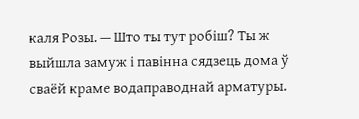каля Розы. — Што ты тут робіш? Ты ж выйшла замуж і павінна сядзець дома ў сваёй краме водаправоднай арматуры.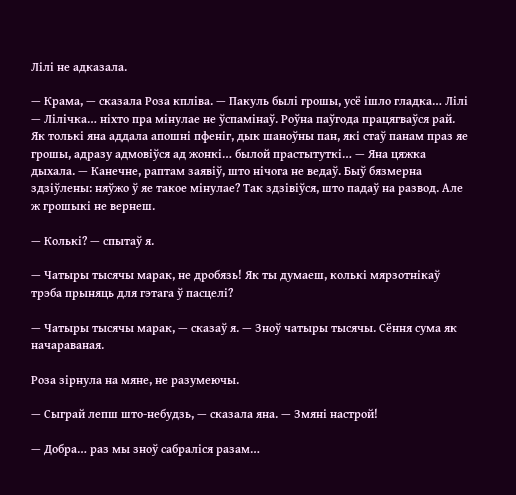Лілі не адказала.

— Крама, — сказала Роза кпліва. — Пакуль былі грошы, усё ішло гладка… Лілі — Лілічка… ніхто пра мінулае не ўспамінаў. Роўна паўгода працягваўся рай. Як толькі яна аддала апошні пфеніг, дык шаноўны пан, які стаў панам праз яе грошы, адразу адмовіўся ад жонкі… былой прастытуткі… — Яна цяжка дыхала. — Канечне, раптам заявіў, што нічога не ведаў. Быў бязмерна здзіўлены: няўжо ў яе такое мінулае? Так здзівіўся, што падаў на развод. Але ж грошыкі не вернеш.

— Колькі? — спытаў я.

— Чатыры тысячы марак, не дробязь! Як ты думаеш, колькі мярзотнікаў трэба прыняць для гэтага ў пасцелі?

— Чатыры тысячы марак, — сказаў я. — Зноў чатыры тысячы. Сёння сума як начараваная.

Роза зірнула на мяне, не разумеючы.

— Сыграй лепш што-небудзь, — сказала яна. — Змяні настрой!

— Добра… раз мы зноў сабраліся разам…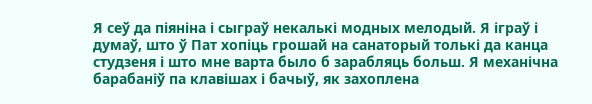Я сеў да піяніна і сыграў некалькі модных мелодый. Я іграў і думаў, што ў Пат хопіць грошай на санаторый толькі да канца студзеня і што мне варта было б зарабляць больш. Я механічна барабаніў па клавішах і бачыў, як захоплена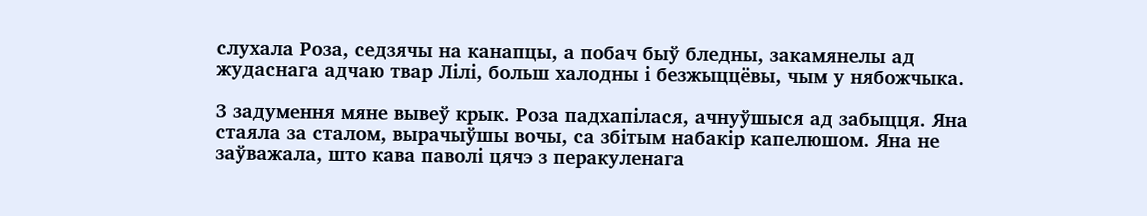слухала Роза, седзячы на канапцы, а побач быў бледны, закамянелы ад жудаснага адчаю твар Лілі, больш халодны і безжыццёвы, чым у нябожчыка.

З задумення мяне вывеў крык. Роза падхапілася, ачнуўшыся ад забыцця. Яна стаяла за сталом, вырачыўшы вочы, са збітым набакір капелюшом. Яна не заўважала, што кава паволі цячэ з перакуленага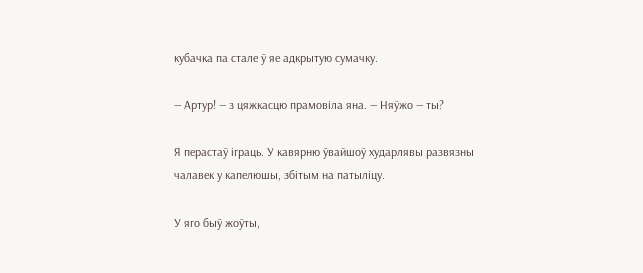кубачка па стале ў яе адкрытую сумачку.

— Артур! — з цяжкасцю прамовіла яна. — Няўжо — ты?

Я перастаў іграць. У кавярню ўвайшоў хударлявы развязны чалавек у капелюшы, збітым на патыліцу.

У яго быў жоўты,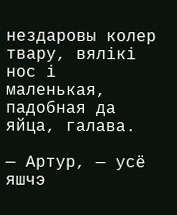нездаровы колер твару, вялікі нос і маленькая, падобная да яйца, галава.

— Артур, — усё яшчэ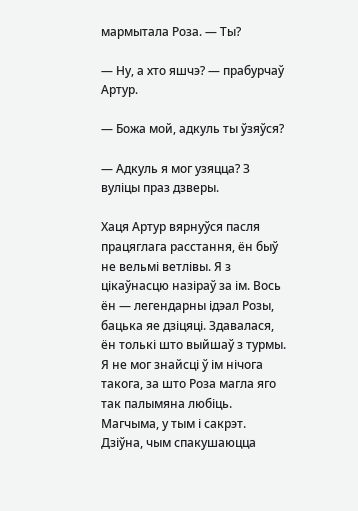мармытала Роза. — Ты?

— Ну, а хто яшчэ? — прабурчаў Артур.

— Божа мой, адкуль ты ўзяўся?

— Адкуль я мог узяцца? З вуліцы праз дзверы.

Хаця Артур вярнуўся пасля працяглага расстання, ён быў не вельмі ветлівы. Я з цікаўнасцю назіраў за ім. Вось ён — легендарны ідэал Розы, бацька яе дзіцяці. Здавалася, ён толькі што выйшаў з турмы. Я не мог знайсці ў ім нічога такога, за што Роза магла яго так палымяна любіць. Магчыма, у тым і сакрэт. Дзіўна, чым спакушаюцца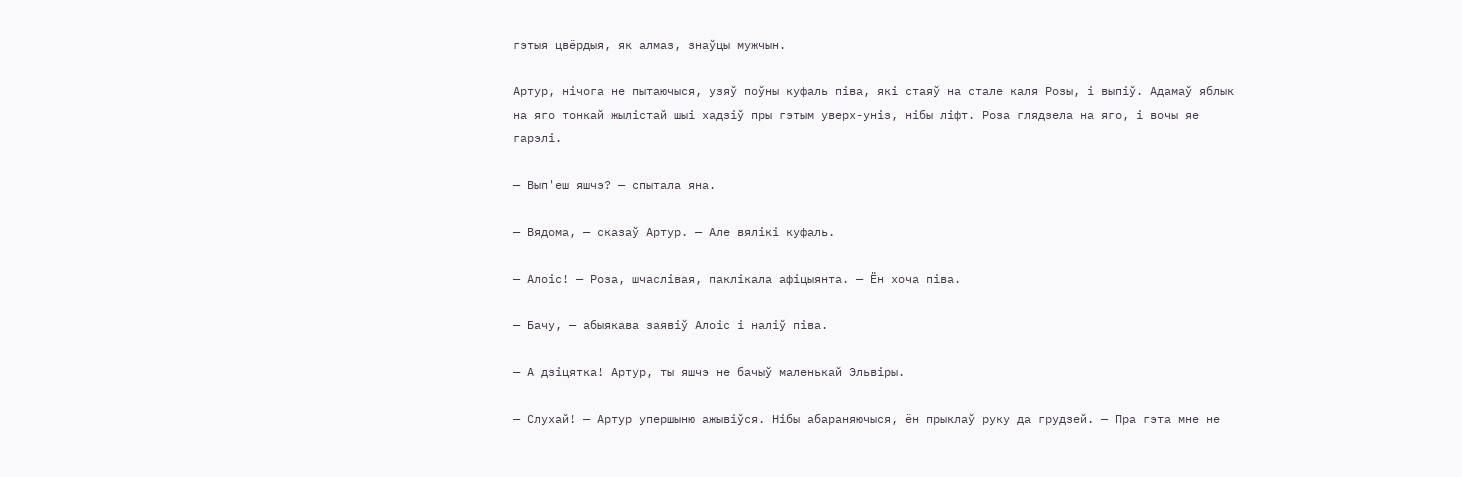гэтыя цвёрдыя, як алмаз, знаўцы мужчын.

Артур, нічога не пытаючыся, узяў поўны куфаль піва, які стаяў на стале каля Розы, і выпіў. Адамаў яблык на яго тонкай жылістай шыі хадзіў пры гэтым уверх-уніз, нібы ліфт. Роза глядзела на яго, і вочы яе гарэлі.

— Вып'еш яшчэ? — спытала яна.

— Вядома, — сказаў Артур. — Але вялікі куфаль.

— Алоіс! — Роза, шчаслівая, паклікала афіцыянта. — Ён хоча піва.

— Бачу, — абыякава заявіў Алоіс і наліў піва.

— А дзіцятка! Артур, ты яшчэ не бачыў маленькай Эльвіры.

— Слухай! — Артур упершыню ажывіўся. Нібы абараняючыся, ён прыклаў руку да грудзей. — Пра гэта мне не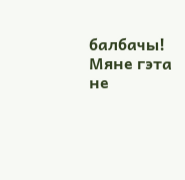балбачы! Мяне гэта не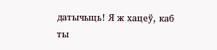датычыць! Я ж хацеў, каб ты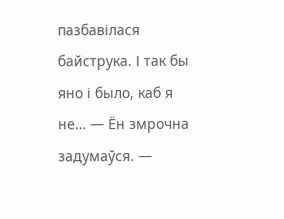пазбавілася байструка. І так бы яно і было, каб я не… — Ён змрочна задумаўся. —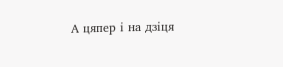А цяпер і на дзіця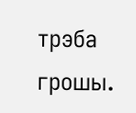трэба грошы.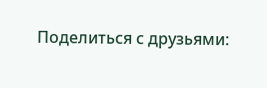Поделиться с друзьями: